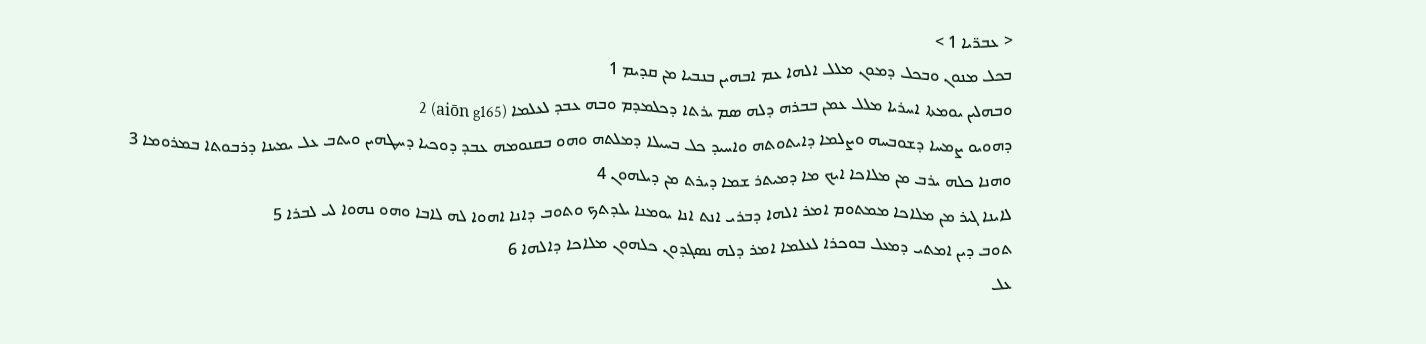< ܥܒܪ̈ܝܐ 1 >
ܒܟܠ ܡܢܘܢ ܘܒܟܠ ܕܡܘܢ ܡܠܠ ܐܠܗܐ ܥܡ ܐܒܗܝܢ ܒܢܒܝܐ ܡܢ ܩܕܝܡ 1
ܘܒܗܠܝܢ ܝܘܡܬܐ ܐܚܪܝܐ ܡܠܠ ܥܡܢ ܒܒܪܗ ܕܠܗ ܤܡ ܝܪܬܐ ܕܟܠܡܕܡ ܘܒܗ ܥܒܕ ܠܥܠܡܐ (aiōn g165) 2
ܕܗܘܝܘ ܨܡܚܐ ܕܫܘܒܚܗ ܘܨܠܡܐ ܕܐܝܬܘܬܗ ܘܐܚܝܕ ܟܠ ܒܚܝܠܐ ܕܡܠܬܗ ܘܗܘ ܒܩܢܘܡܗ ܥܒܕ ܕܘܟܝܐ ܕܚܛܗܝܢ ܘܝܬܒ ܥܠ ܝܡܝܢܐ ܕܪܒܘܬܐ ܒܡܪܘܡܐ 3
ܘܗܢܐ ܟܠܗ ܝܪܒ ܡܢ ܡܠܐܟܐ ܐܝܟ ܡܐ ܕܡܝܬܪ ܫܡܐ ܕܝܪܬ ܡܢ ܕܝܠܗܘܢ 4
ܠܐܝܢܐ ܓܝܪ ܡܢ ܡܠܐܟܐ ܡܡܬܘܡ ܐܡܪ ܐܠܗܐ ܕܒܪܝ ܐܢܬ ܐܢܐ ܝܘܡܢܐ ܝܠܕܬܟ ܘܬܘܒ ܕܐܢܐ ܐܗܘܐ ܠܗ ܠܐܒܐ ܘܗܘ ܢܗܘܐ ܠܝ ܠܒܪܐ 5
ܬܘܒ ܕܝܢ ܐܡܬܝ ܕܡܥܠ ܒܘܟܪܐ ܠܥܠܡܐ ܐܡܪ ܕܠܗ ܢܤܓܕܘܢ ܟܠܗܘܢ ܡܠܐܟܐ ܕܐܠܗܐ 6
ܥܠ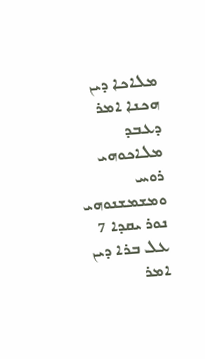ܡܠܐܟܐ ܕܝܢ ܗܟܢܐ ܐܡܪ ܕܥܒܕ ܡܠܐܟܘܗܝ ܪܘܚ ܘܡܫܡܫܢܘܗܝ ܢܘܪ ܝܩܕܐ 7
ܥܠ ܒܪܐ ܕܝܢ ܐܡܪ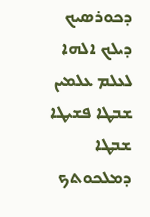ܕܟܘܪܤܝܟ ܕܝܠܟ ܐܠܗܐ ܠܥܠܡ ܥܠܡܝܢ ܫܒܛܐ ܦܫܝܛܐ ܫܒܛܐ ܕܡܠܟܘܬܟ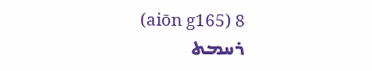(aiōn g165) 8
ܪܚܡܬ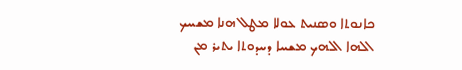ܟܐܢܘܬܐ ܘܤܢܝܬ ܥܘܠܐ ܡܛܠ ܗܢܐ ܡܫܚܟ ܐܠܗܐ ܐܠܗܟ ܡܫܚܐ ܕܚܕܘܬܐ ܝܬܝܪ ܡܢ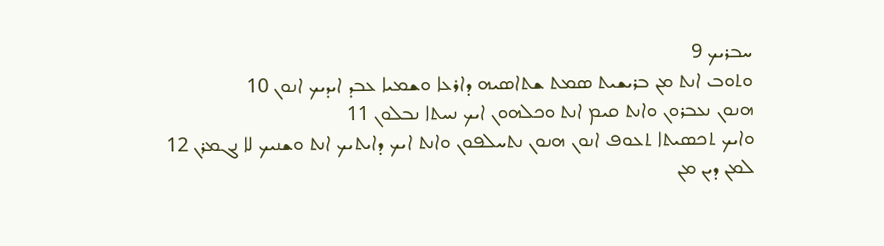ܚܒܪܝܟ 9
ܘܬܘܒ ܐܢܬ ܡܢ ܒܪܝܫܝܬ ܤܡܬ ܫܬܐܤܝܗ ܕܐܪܥܐ ܘܫܡܝܐ ܥܒܕ ܐܝܕܝܟ ܐܢܘܢ 10
ܗܢܘܢ ܢܥܒܪܘܢ ܘܐܢܬ ܩܝܡ ܐܢܬ ܘܟܠܗܘܢ ܐܝܟ ܢܚܬܐ ܢܒܠܘܢ 11
ܘܐܝܟ ܬܟܤܝܬܐ ܬܥܘܦ ܐܢܘܢ ܗܢܘܢ ܢܬܚܠܦܘܢ ܘܐܢܬ ܐܝܟ ܕܐܝܬܝܟ ܐܢܬ ܘܫܢܝܟ ܠܐ ܢܓܡܪܢ 12
ܠܡܢ ܕܝܢ ܡܢ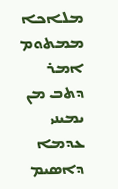ܡܠܐܟܐ ܡܡܬܘܡ ܐܡܪ ܕܬܒ ܡܢ ܝܡܝܢܝ ܥܕܡܐ ܕܐܤܝܡ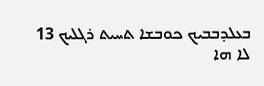ܒܥܠܕܒܒܝܟ ܟܘܒܫܐ ܬܚܝܬ ܪܓܠܝܟ 13
ܠܐ ܗܐ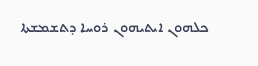ܟܠܗܘܢ ܐܝܬܝܗܘܢ ܪܘܚܐ ܕܬܫܡܫܬܐ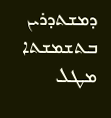ܕܡܫܬܕܪܝܢ ܒܬܫܡܫܬܐ ܡܛܠ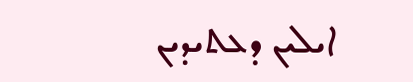ܐܝܠܝܢ ܕܥܬܝܕܝܢ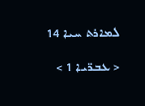ܠܡܐܪܬ ܚܝܐ 14
< ܥܒܪ̈ܝܐ 1 >